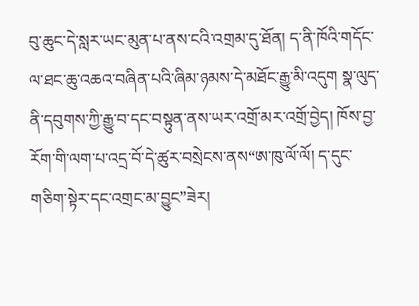བུ་ཆུང་དེ་སླར་ཡང་མུན་པ་ནས་ངའི་འགྲམ་དུ་ཐོན། ད་ནི་ཁོའི་གདོང་ལ་ཐང་ཆུ་འཆའ་བཞིན་པའི་ཞིམ་ཉམས་དེ་མཐོང་རྒྱུ་མི་འདུག སྣ་ལུད་ནི་དབུགས་ཀྱི་རྒྱུ་བ་དང་བསྟུན་ནས་ཡར་འགྲོ་མར་འགྲོ་བྱེད། ཁོས་བྱ་རོག་གི་ལག་པ་འདྲ་བོ་དེ་ཚུར་བསྲེངས་ནས“ཨ་ཁུ་ལོ་ལོ། ད་དུང་གཅིག་སྟེར་དང་འགྲང་མ་བྱུང”ཟེར།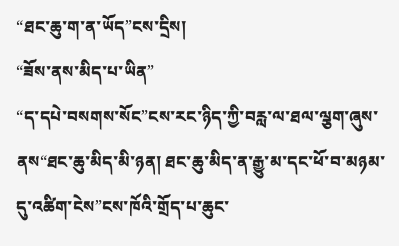“ཐང་ཆུ་ག་ན་ཡོད”ངས་དྲིས།
“ཟོས་ནས་མིད་པ་ཡིན”
“ད་དཔེ་བསགས་སོང”ངས་རང་ཉིད་ཀྱི་བརླ་ལ་ཐལ་ལྕག་ཞུས་ནས“ཐང་ཆུ་མིད་མི་ཉན། ཐང་ཆུ་མིད་ན་རྒྱུ་མ་དང་ཕོ་བ་མཉམ་དུ་འཚིག་ངེས”ངས་ཁོའི་གྲོད་པ་ཆུང་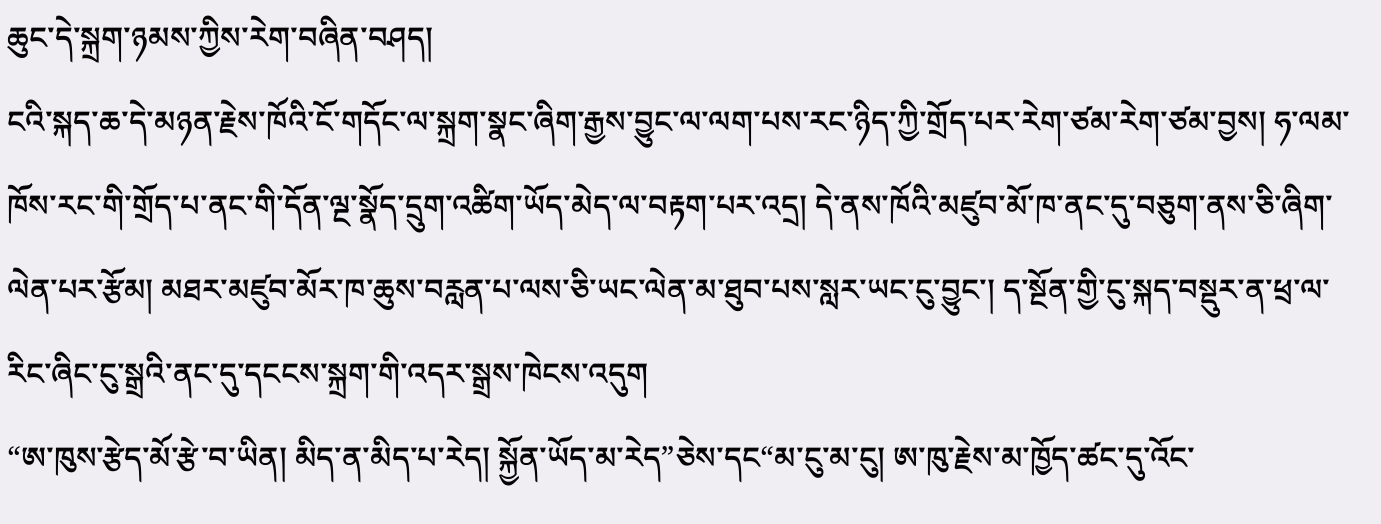ཆུང་དེ་སྐྲག་ཉམས་ཀྱིས་རེག་བཞིན་བཤད།
ངའི་སྐད་ཆ་དེ་མཉན་རྗེས་ཁོའི་ངོ་གདོང་ལ་སྐྲག་སྣང་ཞིག་རྒྱས་བྱུང་ལ་ལག་པས་རང་ཉིད་ཀྱི་གྲོད་པར་རེག་ཙམ་རེག་ཙམ་བྱས། ཧ་ལམ་ཁོས་རང་གི་གྲོད་པ་ནང་གི་དོན་ལྔ་སྣོད་དྲུག་འཚིག་ཡོད་མེད་ལ་བརྟག་པར་འདྲ། དེ་ནས་ཁོའི་མཛུབ་མོ་ཁ་ནང་དུ་བཅུག་ནས་ཅི་ཞིག་ལེན་པར་རྩོམ། མཐར་མཛུབ་མོར་ཁ་ཆུས་བརླན་པ་ལས་ཅི་ཡང་ལེན་མ་ཐུབ་པས་སླར་ཡང་ངུ་བྱུང་། ད་སྔོན་གྱི་ངུ་སྐད་བསྡུར་ན་ཕྲ་ལ་རིང་ཞིང་ངུ་སྒྲའི་ནང་དུ་དངངས་སྐྲག་གི་འདར་སྒྲས་ཁེངས་འདུག
“ཨ་ཁུས་རྩེད་མོ་རྩེ་བ་ཡིན། མིད་ན་མིད་པ་རེད། སྐྱོན་ཡོད་མ་རེད”ཅེས་དང“མ་ངུ་མ་ངུ། ཨ་ཁུ་རྗེས་མ་ཁྱོད་ཚང་དུ་འོང་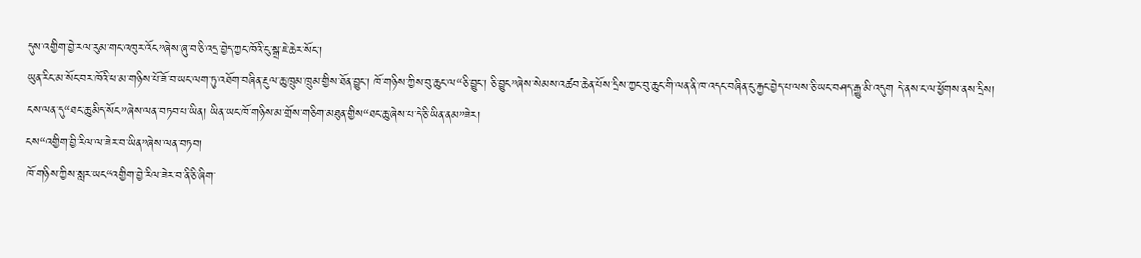དུས་འགྱིག་བྱེ་རལ་རུམ་གང་འཁུར་འོང”ཞེས་ཞུ་བ་ཅི་འདྲ་བྱེད་ཀྱང་ཁོའི་ངུ་སྒྲ་ཇེ་ཆེར་སོང་།
ཡུན་རིང་མ་སོང་བར་ཁོའི་ཕ་མ་གཉིས་པོ་ཟོ་བ་ཡང་ལག་ཏུ་འཐོག་བཞིན་རྔུལ་ཆུ་ཁྲུམ་ཁྲུམ་གྱིས་ཐོན་བྱུང་། ཁོ་གཉིས་ཀྱིས་བུ་ཆུང་ལ“ཅི་བྱུང་། ཅི་བྱུང”ཞེས་སེམས་འཚབ་ཆེན་པོས་དྲིས་ཀྱང་བུ་ཆུང་གི་ལན་ནི་ཁ་འདང་བཞིན་ངུ་རྐྱང་བྱེད་པ་ལས་ཅི་ཡང་བཤད་རྒྱུ་མི་འདུག དེ་ནས་ང་ལ་ཕྱོགས་ནས་དྲིས། ངས་ལན་དུ“ཐང་ཆུ་མིད་སོང”ཞེས་ལན་བཏབ་པ་ཡིན། ཡིན་ཡང་ཁོ་གཉིས་མ་གྲོས་གཅིག་མཐུན་གྱིས“ཐང་ཆུ་ཞེས་པ་དེ་ཅི་ཡིན་ནམ”ཟེར།
ངས“འགྱིག་བྱི་རིལ་ལ་ཟེར་བ་ཡིན”ཞེས་ལན་བཏབ།
ཁོ་གཉིས་ཀྱིས་སླར་ཡང“འགྱིག་བྱེ་རིལ་ཟེར་བ་ནི་ཅི་ཞིག་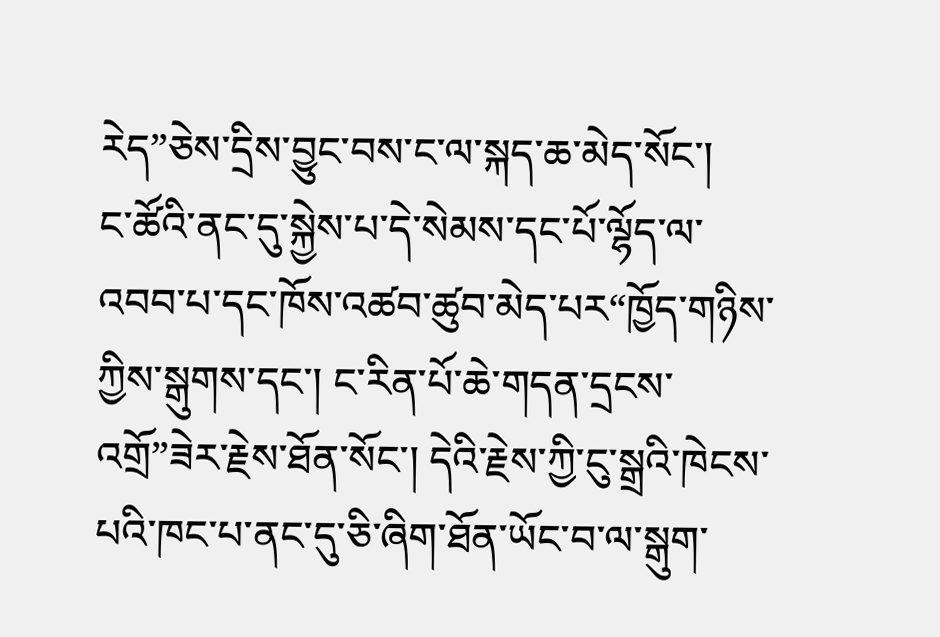རེད”ཅེས་དྲིས་བྱུང་བས་ང་ལ་སྐད་ཆ་མེད་སོང་།
ང་ཚོའི་ནང་དུ་སྐྱེས་པ་དེ་སེམས་དང་པོ་ལྷོད་ལ་འབབ་པ་དང་ཁོས་འཚབ་ཚུབ་མེད་པར“ཁྱོད་གཉིས་ཀྱིས་སྒུགས་དང་། ང་རིན་པོ་ཆེ་གདན་དྲངས་འགྲོ”ཟེར་རྗེས་ཐོན་སོང་། དེའི་རྗེས་ཀྱི་ངུ་སྒྲའི་ཁེངས་པའི་ཁང་པ་ནང་དུ་ཅི་ཞིག་ཐོན་ཡོང་བ་ལ་སྒུག་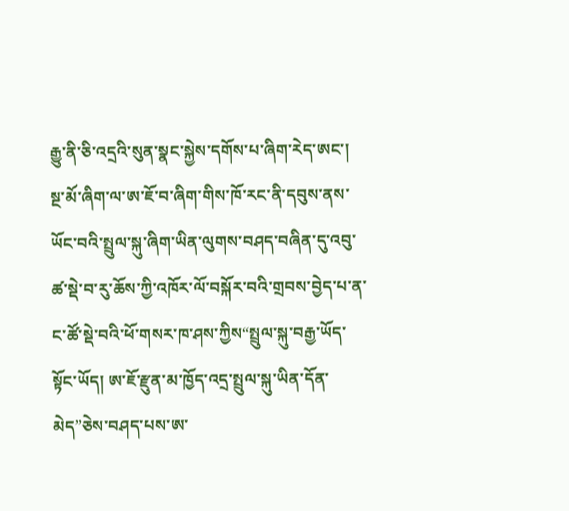རྒྱུ་ནི་ཅི་འདྲའི་སུན་སྣང་སྐྱེས་དགོས་པ་ཞིག་རེད་ཨང་།
སྔ་མོ་ཞིག་ལ་ཨ་ཇོ་བ་ཞིག་གིས་ཁོ་རང་ནི་དབུས་ནས་ཡོང་བའི་སྤྲུལ་སྐུ་ཞིག་ཡིན་ལུགས་བཤད་བཞིན་དུ་འབུ་ཚ་སྡེ་བ་རུ་ཆོས་ཀྱི་འཁོར་ལོ་བསྐོར་བའི་གྲབས་བྱེད་པ་ན་ང་ཚོ་སྡེ་བའི་ཕོ་གསར་ཁ་ཤས་ཀྱིས“སྤྲུལ་སྐུ་བརྒྱ་ཡོད་སྟོང་ཡོད། ཨ་ཇོ་རྫུན་མ་ཁྱོད་འདྲ་སྤྲུལ་སྐུ་ཡིན་དོན་མེད”ཅེས་བཤད་པས་ཨ་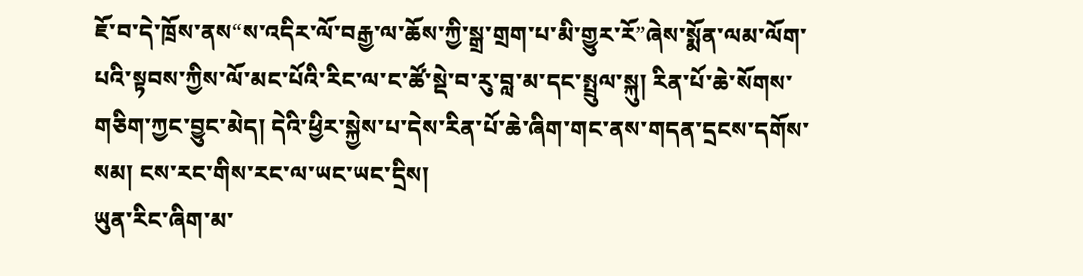ཇོ་བ་དེ་ཁྲོས་ནས“ས་འདིར་ལོ་བརྒྱ་ལ་ཆོས་ཀྱི་སྒྲ་གྲག་པ་མི་གྱུར་རོ”ཞེས་སྨོན་ལམ་ལོག་པའི་སྟབས་ཀྱིས་ལོ་མང་པོའི་རིང་ལ་ང་ཚོ་སྡེ་བ་རུ་བླ་མ་དང་སྤྲུལ་སྐུ། རིན་པོ་ཆེ་སོགས་གཅིག་ཀྱང་བྱུང་མེད། དེའི་ཕྱིར་སྐྱེས་པ་དེས་རིན་པོ་ཆེ་ཞིག་གང་ནས་གདན་དྲངས་དགོས་སམ། ངས་རང་གིས་རང་ལ་ཡང་ཡང་དྲིས།
ཡུན་རིང་ཞིག་མ་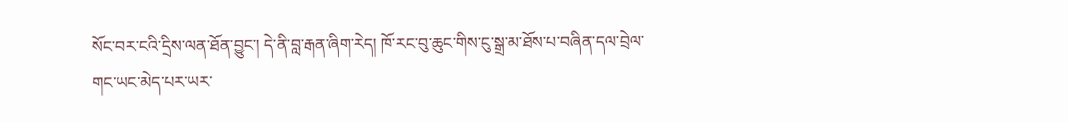སོང་བར་ངའི་དྲིས་ལན་ཐོན་བྱུང་། དེ་ནི་བླ་རྒན་ཞིག་རེད། ཁོ་རང་བུ་ཆུང་གིས་ངུ་སྒྲ་མ་ཐོས་པ་བཞིན་དལ་བྲེལ་གང་ཡང་མེད་པར་ཡར་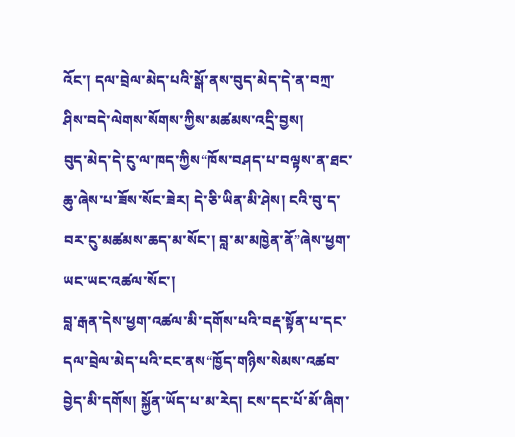འོང་། དལ་བྲེལ་མེད་པའི་སྒོ་ནས་བུད་མེད་དེ་ན་བཀྲ་ཤིས་བདེ་ལེགས་སོགས་ཀྱིས་མཚམས་འདྲི་བྱས།
བུད་མེད་དེ་ངུ་ལ་ཁད་ཀྱིས“ཁོས་བཤད་པ་བལྟས་ན་ཐང་ཆུ་ཞེས་པ་ཟོས་སོང་ཟེར། དེ་ཅི་ཡིན་མི་ཤེས། ངའི་བུ་ད་བར་ངུ་མཚམས་ཆད་མ་སོང་། བླ་མ་མཁྱེན་ནོ”ཞེས་ཕྱག་ཡང་ཡང་འཚལ་སོང་།
བླ་རྒན་དེས་ཕྱག་འཚལ་མི་དགོས་པའི་བརྡ་སྟོན་པ་དང་དལ་བྲེལ་མེད་པའི་ངང་ནས“ཁྱོད་གཉིས་སེམས་འཚབ་བྱེད་མི་དགོས། སྐྱོན་ཡོད་པ་མ་རེད། ངས་དང་པོ་མོ་ཞིག་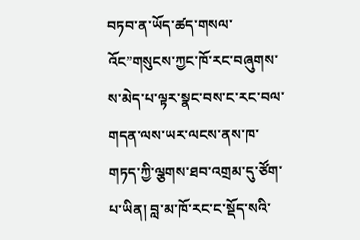བཏབ་ན་ཡོད་ཚད་གསལ་འོང”གསུངས་ཀྱང་ཁོ་རང་བཞུགས་ས་མེད་པ་ལྟར་སྣང་བས་ང་རང་བལ་གདན་ལས་ཡར་ལངས་ནས་ཁ་གཏད་ཀྱི་ལྕགས་ཐབ་འགྲམ་དུ་ཙོག་པ་ཡིན། བླ་མ་ཁོ་རང་ང་སྡོད་སའི་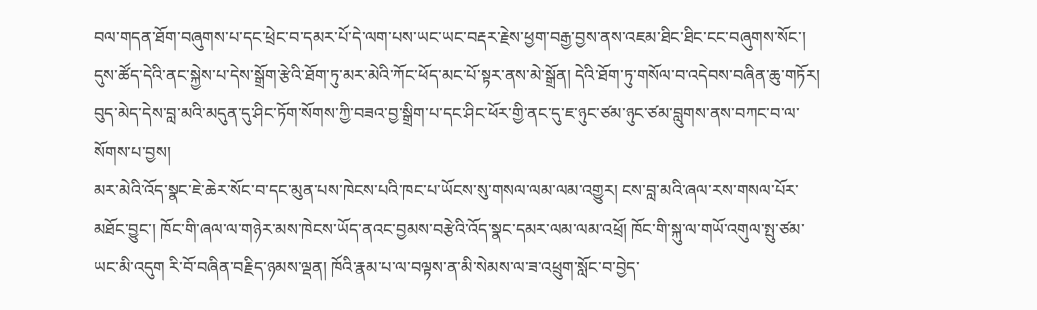བལ་གདན་ཐོག་བཞུགས་པ་དང་ཕྲེང་བ་དམར་པོ་དེ་ལག་པས་ཡང་ཡང་བརྡར་རྗེས་ཕྱག་བརྒྱ་བྱས་ནས་འཇམ་ཐིང་ཐིང་ངང་བཞུགས་སོང་།
དུས་ཚོད་དེའི་ནང་སྐྱེས་པ་དེས་སྒྲོག་རྩེའི་ཐོག་ཏུ་མར་མེའི་ཀོང་ཕོད་མང་པོ་སྟར་ནས་མེ་སྒྲོན། དེའི་ཐོག་ཏུ་གསོལ་བ་འདེབས་བཞིན་ཆུ་གཏོར། བུད་མེད་དེས་བླ་མའི་མདུན་དུ་ཤིང་ཏོག་སོགས་ཀྱི་བཟའ་བྱ་སྒྲིག་པ་དང་ཤིང་ཕོར་གྱི་ནང་དུ་ཇ་ཉུང་ཙམ་ཉུང་ཙམ་བླུགས་ནས་བཀང་བ་ལ་སོགས་པ་བྱས།
མར་མེའི་འོད་སྣང་ཇེ་ཆེར་སོང་བ་དང་མུན་པས་ཁེངས་པའི་ཁང་པ་ཡོངས་སུ་གསལ་ལམ་ལམ་འགྱུར། ངས་བླ་མའི་ཞལ་རས་གསལ་པོར་མཐོང་བྱུང་། ཁོང་གི་ཞལ་ལ་གཉེར་མས་ཁེངས་ཡོད་ནའང་བྱམས་བརྩེའི་འོད་སྣང་དམར་ལམ་ལམ་འཕྲོ། ཁོང་གི་སྐུ་ལ་གཡོ་འགུལ་སྤུ་ཙམ་ཡང་མི་འདུག རི་བོ་བཞིན་བརྗིད་ཉམས་ལྡན། ཁོའི་རྣམ་པ་ལ་བལྟས་ན་མི་སེམས་ལ་ཟ་འཕྲུག་སློང་བ་བྱེད་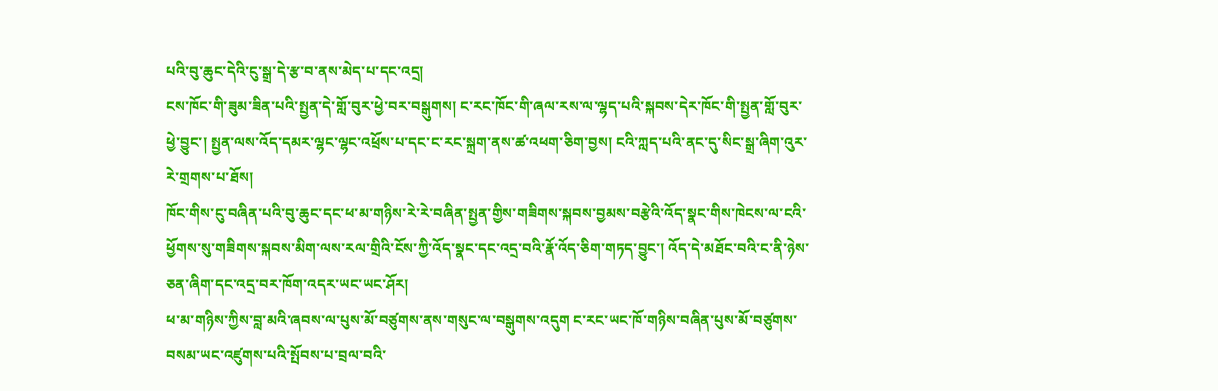པའི་བུ་ཆུང་དེའི་ངུ་སྒྲ་དེ་རྩ་བ་ནས་མེད་པ་དང་འདྲ།
ངས་ཁོང་གི་ཟུམ་ཟིན་པའི་སྤྱན་དེ་གློ་བུར་ཕྱེ་བར་བསྒུགས། ང་རང་ཁོང་གི་ཞལ་རས་ལ་ལྷད་པའི་སྐབས་དེར་ཁོང་གི་སྤྱན་གློ་བུར་ཕྱེ་བྱུང་། སྤྱན་ལས་འོད་དམར་ལྷང་ལྷང་འཕྲོས་པ་དང་ང་རང་སྐྲག་ནས་ཚ་འཕག་ཅིག་བྱས། ངའི་ཀླད་པའི་ནང་དུ་སིང་སྒྲ་ཞིག་འུར་རེ་གྲགས་པ་ཐོས།
ཁོང་གིས་ངུ་བཞིན་པའི་བུ་ཆུང་དང་ཕ་མ་གཉིས་རེ་རེ་བཞིན་སྤྱན་གྱིས་གཟིགས་སྐབས་བྱམས་བརྩེའི་འོད་སྣང་གིས་ཁེངས་ལ་ངའི་ཕྱོགས་སུ་གཟིགས་སྐབས་མིག་ལས་རལ་གྲིའི་ངོས་ཀྱི་འོད་སྣང་དང་འདྲ་བའི་རྣོ་འོད་ཅིག་གཏད་བྱུང་། འོད་དེ་མཐོང་བའི་ང་ནི་ཉེས་ཅན་ཞིག་དང་འདྲ་བར་ཁོག་འདར་ཡང་ཡང་ཤོར།
ཕ་མ་གཉིས་ཀྱིས་བླ་མའི་ཞབས་ལ་པུས་མོ་བཙུགས་ནས་གསུང་ལ་བསྒུགས་འདུག ང་རང་ཡང་ཁོ་གཉིས་བཞིན་པུས་མོ་བཙུགས་བསམ་ཡང་འཛུགས་པའི་སྤོབས་པ་བྲལ་བའི་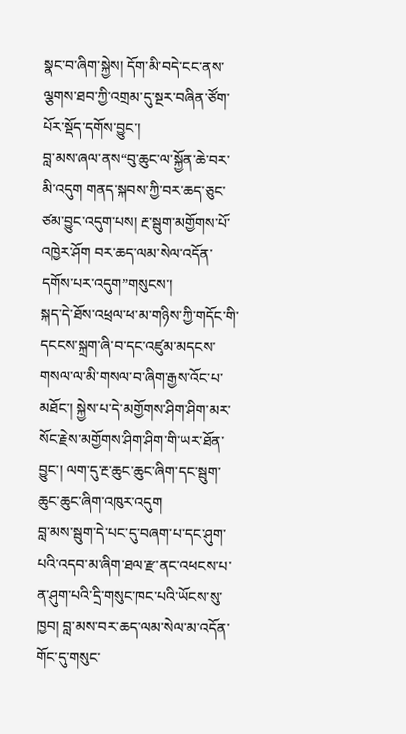སྣང་བ་ཞིག་སྐྱེས། དོག་མི་བདེ་ངང་ནས་ལྕགས་ཐབ་ཀྱི་འགྲམ་དུ་སྔར་བཞིན་ཙོག་པོར་སྡོད་དགོས་བྱུང་།
བླ་མས་ཞལ་ནས“བུ་ཆུང་ལ་སྐྱོན་ཆེ་བར་མི་འདུག གནད་སྐབས་ཀྱི་བར་ཆད་ཅུང་ཙམ་བྱུང་འདུག་པས། རྔ་སྦུག་མགྱོགས་པོ་འཁྱེར་ཤོག བར་ཆད་ལམ་སེལ་འདོན་དགོས་པར་འདུག”གསུངས་།
སྐད་དེ་ཐོས་འཕྲལ་ཕ་མ་གཉིས་ཀྱི་གདོང་གི་དངངས་སྐྲག་ཞི་བ་དང་འཛུམ་མདངས་གསལ་ལ་མི་གསལ་བ་ཞིག་རྒྱས་འོང་པ་མཐོང་། སྐྱེས་པ་དེ་མགྱོགས་ཤིག་ཤིག་མར་སོང་རྗེས་མགྱོགས་ཤིག་ཤིག་གི་ཡར་ཐོན་བྱུང་། ལག་དུ་རྔ་ཆུང་ཆུང་ཞིག་དང་སྦུག་ཆུང་ཆུང་ཞིག་འཁུར་འདུག
བླ་མས་སྦུག་དེ་པང་དུ་བཞག་པ་དང་ཤུག་པའི་འདབ་མ་ཞིག་ཐལ་རྫ་ནང་འཕངས་པ་ན་ཤུག་པའི་དྲི་གསུང་ཁང་པའི་ཡོངས་སུ་ཁྱབ། བླ་མས་བར་ཆད་ལམ་སེལ་མ་འདོན་གོང་དུ་གསུང་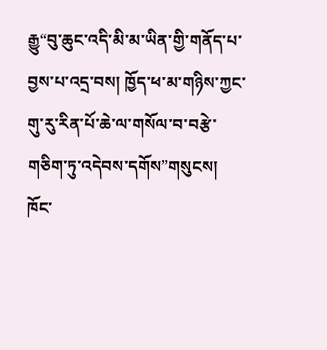རྒྱུ“བུ་ཆུང་འདི་མི་མ་ཡིན་གྱི་གནོད་པ་བྱས་པ་འདྲ་བས། ཁྱོད་ཕ་མ་གཉིས་ཀྱང་གུ་རུ་རིན་པོ་ཆེ་ལ་གསོལ་བ་བརྩེ་གཅིག་ཏུ་འདེབས་དགོས”གསུངས།
ཁོང་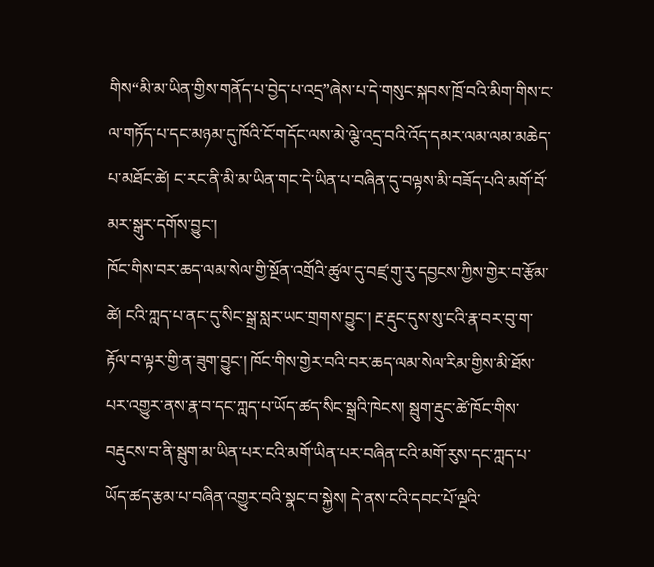གིས“མི་མ་ཡིན་གྱིས་གནོད་པ་བྱེད་པ་འདྲ”ཞེས་པ་དེ་གསུང་སྐབས་ཁྲོ་བའི་མིག་གིས་ང་ལ་གཏོད་པ་དང་མཉམ་དུ་ཁོའི་ངོ་གདོང་ལས་མེ་ལྕེ་འདྲ་བའི་འོད་དམར་ལམ་ལམ་མཆེད་པ་མཐོང་ཚེ། ང་རང་ནི་མི་མ་ཡིན་གང་དེ་ཡིན་པ་བཞིན་དུ་བལྟས་མི་བཟོད་པའི་མགོ་བོ་མར་སྒུར་དགོས་བྱུང་།
ཁོང་གིས་བར་ཆད་ལམ་སེལ་གྱི་སྔོན་འགྲོའི་ཚུལ་དུ་བཛྲ་གུ་རུ་དབྱངས་ཀྱིས་གྱེར་བ་རྩོམ་ཚེ། ངའི་ཀླད་པ་ནང་དུ་སིང་སྒྲ་སླར་ཡང་གྲགས་བྱུང་། རྔ་རྡུང་དུས་སུ་ངའི་རྣ་བར་བུ་ག་རྟོལ་བ་ལྟར་གྱི་ན་ཟུག་བྱུང་། ཁོང་གིས་གྱེར་བའི་བར་ཆད་ལམ་སེལ་རིམ་གྱིས་མི་ཐོས་པར་འགྱུར་ནས་རྣ་བ་དང་ཀླད་པ་ཡོད་ཚད་སིང་སྒྲའི་ཁེངས། སྦུག་རྡུང་ཚེ་ཁོང་གིས་བརྡུངས་བ་ནི་སྦུག་མ་ཡིན་པར་ངའི་མགོ་ཡིན་པར་བཞིན་ངའི་མགོ་རུས་དང་ཀླད་པ་ཡོད་ཚད་རྩམ་པ་བཞིན་འགྱུར་བའི་སྣང་བ་སྐྱེས། དེ་ནས་ངའི་དབང་པོ་ལྔའི་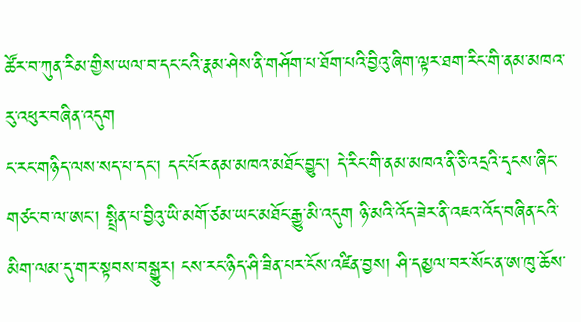ཚོར་བ་ཀུན་རིམ་གྱིས་ཡལ་བ་དང་ངའི་རྣམ་ཤེས་ནི་གཤོག་པ་ཐོག་པའི་བྱིའུ་ཞིག་ལྟར་ཐག་རིང་གི་ནམ་མཁའ་རུ་འཕུར་བཞིན་འདུག
ང་རང་གཉིད་ལས་སད་པ་དང་། དང་པོར་ནམ་མཁའ་མཐོང་བྱུང་། དེ་རིང་གི་ནམ་མཁའ་ནི་ཅི་འདྲའི་དྭངས་ཞིང་གཙང་བ་ལ་ཨང་། སྤྲིན་པ་བྱིའུ་ཡི་མགོ་ཙམ་ཡང་མཐོང་རྒྱུ་མི་འདུག ཉི་མའི་འོད་ཟེར་ནི་འཇའ་འོད་བཞིན་ངའི་མིག་ལམ་དུ་གར་སྟབས་བསྒྱུར། ངས་རང་ཉིད་ཤི་ཟིན་པར་ངོས་འཛིན་བྱས། ཤི་དམྱལ་བར་སོང་ན་ཨ་ཁུ་ཆོས་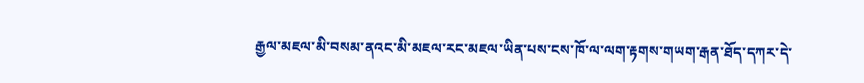རྒྱལ་མཇལ་མི་བསམ་ནའང་མི་མཇལ་རང་མཇལ་ཡིན་པས་ངས་ཁོ་ལ་ལག་རྟགས་གཡག་རྒན་ཐོད་དཀར་དེ་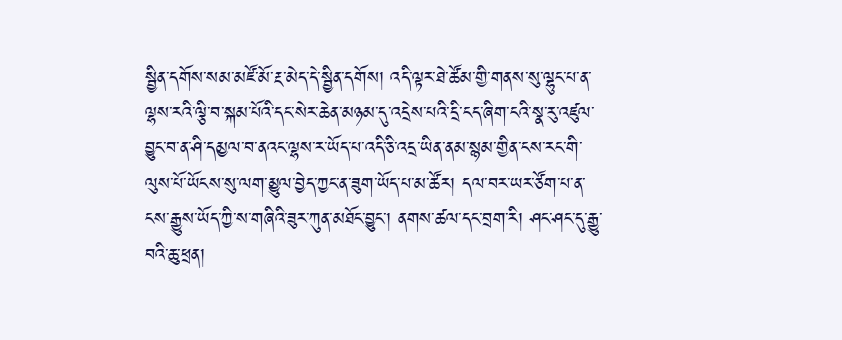སྦྱིན་དགོས་སམ་མཛོ་མོ་རྔ་མེད་དེ་སྦྱིན་དགོས། འདི་ལྟར་ཐེ་ཚོམ་གྱི་གནས་སུ་ལྷུང་པ་ན་ལྷས་རའི་ལྕི་བ་སྐམ་པོའི་དང་སེར་ཆེན་མཉམ་དུ་འདྲེས་པའི་དྲི་ངད་ཞིག་ངའི་སྣ་རུ་འཛུལ་བྱུང་བ་ན་ཤི་དམྱལ་བ་ནའང་ལྷས་ར་ཡོད་པ་འདི་ཅི་འདྲ་ཡིན་ནམ་སྙམ་གྱིན་ངས་རང་གི་ལུས་པོ་ཡོངས་སུ་ལག་མྱུལ་བྱེད་ཀྱང་ན་ཟུག་ཡོད་པ་མ་ཚོར། དལ་བར་ཡར་ཙོག་པ་ན་ངས་རྒྱུས་ཡོད་ཀྱི་ས་གཞིའི་ཟུར་ཀུན་མཐོང་བྱུང་། ནགས་ཚལ་དང་བྲག་རི། ཤང་ཤང་དུ་རྒྱུ་བའི་ཆུ་ཕྲན།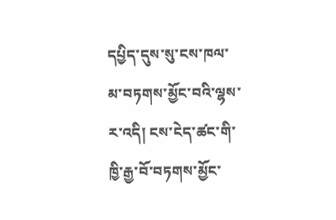དཔྱིད་དུས་སུ་ངས་ཁལ་མ་བཏགས་མྱོང་བའི་ལྷས་ར་འདི། ངས་ངེད་ཚང་གི་ཁྱི་རྒྱ་བོ་བཏགས་མྱོང་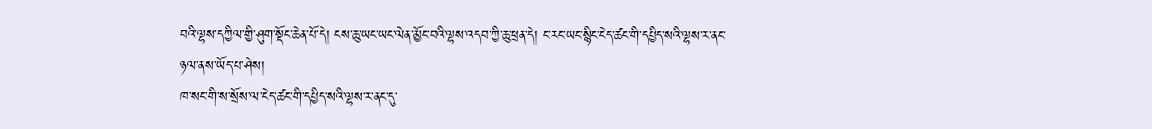བའི་ལྷས་དཀྱིལ་གྱི་ཤུག་སྡོང་ཆེན་པོ་དེ། ངས་ཆུ་ཡང་ཡང་ལེན་མྱོང་བའི་ལྷས་འདབ་ཀྱི་ཆུ་ཕྲན་དེ། ང་རང་ཡང་སྙིང་ངེད་ཚང་གི་དཔྱིད་སའི་ལྷས་ར་ནང་ཉལ་ནས་ཡོད་པ་ཤེས།
ཁ་སང་གི་ས་སྲོས་ལ་ངེད་ཚང་གི་དཔྱིད་སའི་ལྷས་ར་ནང་དུ་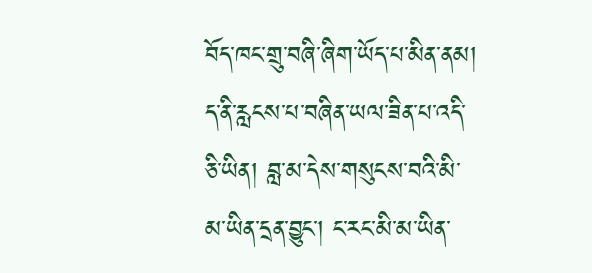བོད་ཁང་གྲུ་བཞི་ཞིག་ཡོད་པ་མིན་ནམ། ད་ནི་རླངས་པ་བཞིན་ཡལ་ཟིན་པ་འདི་ཅི་ཡིན། བླ་མ་དེས་གསུངས་བའི་མི་མ་ཡིན་དྲན་བྱུང་། ང་རང་མི་མ་ཡིན་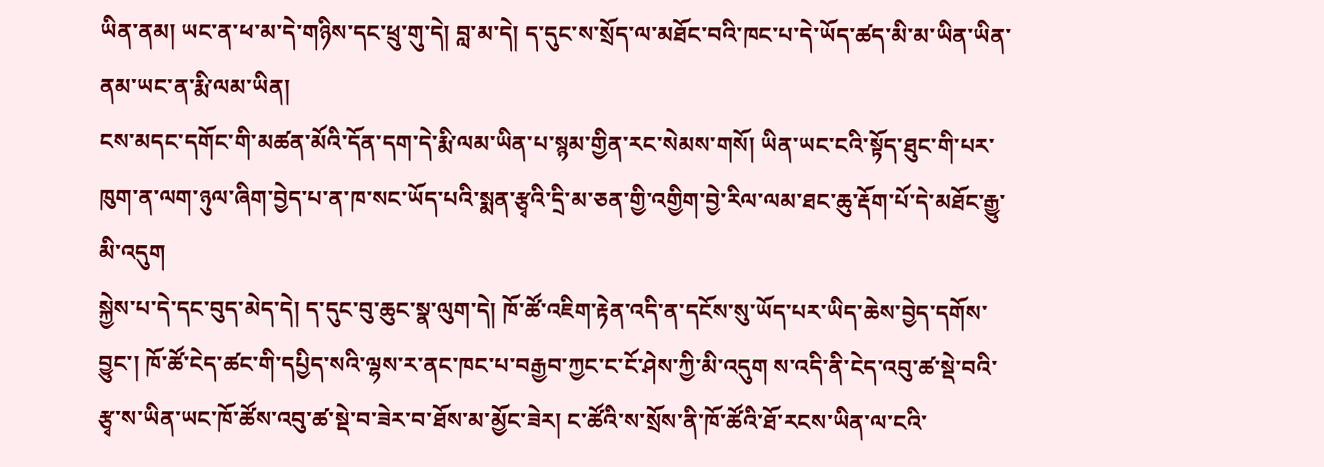ཡིན་ནམ། ཡང་ན་ཕ་མ་དེ་གཉིས་དང་ཕྲུ་གུ་དེ། བླ་མ་དེ། ད་དུང་ས་སྲོད་ལ་མཐོང་བའི་ཁང་པ་དེ་ཡོད་ཚད་མི་མ་ཡིན་ཡིན་ནམ་ཡང་ན་རྨི་ལམ་ཡིན།
ངས་མདང་དགོང་གི་མཚན་མོའི་དོན་དག་དེ་རྨི་ལམ་ཡིན་པ་སྙམ་གྱིན་རང་སེམས་གསོ། ཡིན་ཡང་ངའི་སྟོད་ཐུང་གི་པར་ཁུག་ན་ལག་ཉུལ་ཞིག་བྱེད་པ་ན་ཁ་སང་ཡོད་པའི་སྨན་རྩྭའི་དྲི་མ་ཅན་གྱི་འགྱིག་བྱེ་རིལ་ལམ་ཐང་ཆུ་རྡོག་པོ་དེ་མཐོང་རྒྱུ་མི་འདུག
སྐྱེས་པ་དེ་དང་བུད་མེད་དེ། ད་དུང་བུ་ཆུང་སྣ་ལུག་དེ། ཁོ་ཚོ་འཇིག་རྟེན་འདི་ན་དངོས་སུ་ཡོད་པར་ཡིད་ཆེས་བྱེད་དགོས་བྱུང་། ཁོ་ཚོ་ངེད་ཚང་གི་དཔྱིད་སའི་ལྷས་ར་ནང་ཁང་པ་བརྒྱབ་ཀྱང་ང་ངོ་ཤེས་ཀྱི་མི་འདུག ས་འདི་ནི་ངེད་འབུ་ཚ་སྡེ་བའི་རྩྭ་ས་ཡིན་ཡང་ཁོ་ཚོས་འབུ་ཚ་སྡེ་བ་ཟེར་བ་ཐོས་མ་མྱོང་ཟེར། ང་ཚོའི་ས་སྲོས་ནི་ཁོ་ཚོའི་ཐོ་རངས་ཡིན་ལ་ངའི་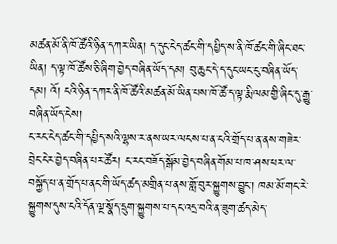མཚན་མོ་ནི་ཁོ་ཚོའི་ཉིན་དཀར་ཡིན། ད་དུང་ངེད་ཚང་གི་དཔྱིད་ས་ནི་ཁོ་ཚང་གི་ཞིང་ཐང་ཡིན། ད་ལྟ་ཁོ་ཚོས་ཅི་ཞིག་བྱེད་བཞིན་ཡོད་དམ། བུ་ཆུང་དེ་ད་དུང་ཡང་ངུ་བཞིན་ཡོད་དམ། འོ། ངའི་ཉིན་དཀར་ནི་ཁོ་ཚོའི་མཚན་མོ་ཡིན་པས་ཁོ་ཚོ་ད་ལྟ་རྨི་ལམ་གྱི་ཞིང་དུ་རྒྱུ་བཞིན་ཡོད་ངེས།
ང་རང་ངེད་ཚང་གི་དཔྱིད་སའི་ལྷས་ར་ནས་ཡར་ལངས་པ་ན་ངའི་གྲོད་པ་ན་ནས་གཟེར་བྲེང་ངེར་བྱེད་བཞིན་པར་ཚོར། ང་རང་བཟོད་སྒོམ་བྱེད་བཞིན་གོམ་པ་ཁ་ཤས་ཕར་ལ་བསྐྱོད་པ་ན་གྲོད་པ་ནང་གི་ཡོད་ཚད་མགྲིན་པ་ནས་གློ་བུར་སྐྱུགས་བྱུང་། ཁམ་མོ་གང་རེ་སྐྱུགས་དུས་ངའི་དོན་ལྔ་སྣོད་དྲུག་སྐྱུགས་པ་དང་འདྲ་བའི་ན་ཟུག་ཚད་མེད་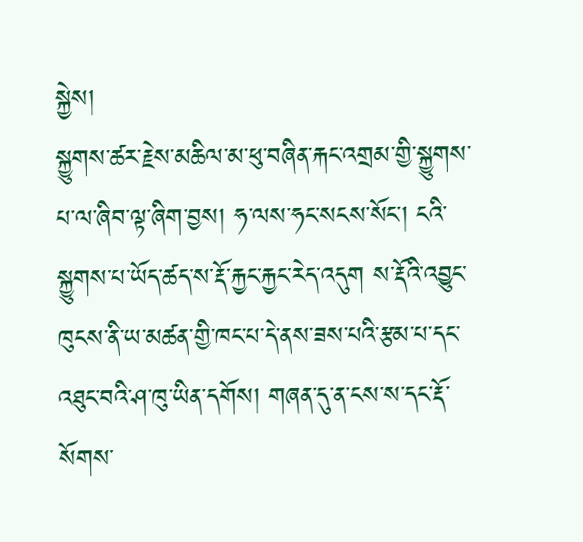སྐྱེས།
སྐྱུགས་ཚར་རྗེས་མཆིལ་མ་ཕུ་བཞིན་རྐང་འགྲམ་གྱི་སྐྱུགས་པ་ལ་ཞིབ་ལྟ་ཞིག་བྱས། ཧ་ལས་ཧང་སངས་སོང་། ངའི་སྐྱུགས་པ་ཡོད་ཚད་ས་རྡོ་རྐྱང་རྐྱང་རེད་འདུག ས་རྡོའི་འབྱུང་ཁུངས་ནི་ཡ་མཚན་གྱི་ཁང་པ་དེ་ནས་ཟས་པའི་རྩམ་པ་དང་འཐུང་བའི་ཤ་ཁུ་ཡིན་དགོས། གཞན་དུ་ན་ངས་ས་དང་རྡོ་སོགས་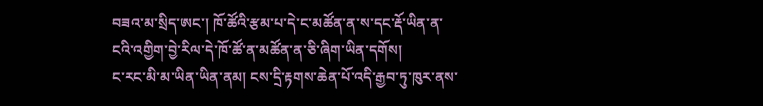བཟའ་མ་སྲིད་ཨང་། ཁོ་ཚོའི་རྩམ་པ་དེ་ང་མཚོན་ན་ས་དང་རྡོ་ཡིན་ན་ངའི་འགྱིག་བྱེ་རིལ་དེ་ཁོ་ཚོ་ན་མཚོན་ན་ཅི་ཞིག་ཡིན་དགོས།
ང་རང་མི་མ་ཡིན་ཡིན་ནམ། ངས་དྲི་རྟགས་ཆེན་པོ་འདི་རྒྱབ་ཏུ་ཁུར་ནས་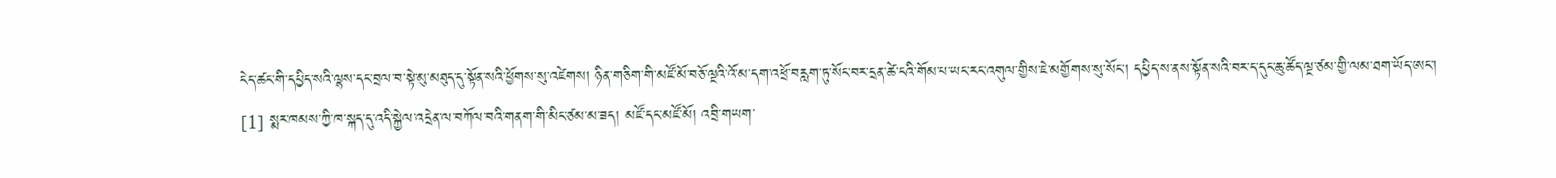ངེད་ཚང་གི་དཔྱིད་སའི་ལྷས་དང་བྲལ་བ་སྟེ་མུ་མཐུད་དུ་སྟོན་སའི་ཕྱོགས་སུ་འཛེགས། ཉིན་གཅིག་གི་མཛོ་མོ་བཅོ་ལྔའི་འོ་མ་དག་འཕྲོ་བརླག་ཏུ་སོང་བར་དྲན་ཚེ་ངའི་གོམ་པ་ཡང་རང་འགུལ་གྱིས་ཇེ་མགྱོགས་སུ་སོང་། དཔྱིད་ས་ནས་སྟོན་སའི་བར་ད་དུང་ཆུ་ཚོད་ལྔ་ཙམ་གྱི་ལམ་ཐག་ཡོད་ཨང་།
[1] སྨར་ཁམས་ཀྱི་ཁ་སྐད་དུ་འདི་སྐྱེལ་འདྲེན་ལ་བཀོལ་བའི་གནག་གི་མིང་ཙམ་མ་ཟད། མཛོ་དང་མཛོ་མོ། འབྲི་གཡག་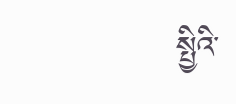སྤྱིའི་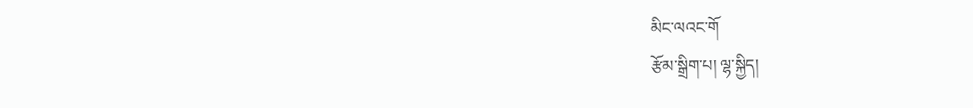མིང་ལའང་གོ
རྩོམ་སྒྲིག་པ། ལྷ་སྐྱིད།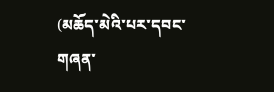(མཆོད་མེའི་པར་དབང་གཞན་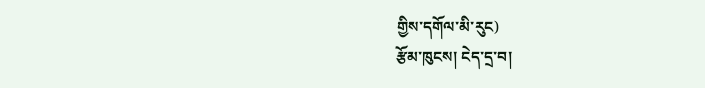གྱིས་དགོལ་མི་རུང)
རྩོམ་ཁུངས། ངེད་དྲ་བ།